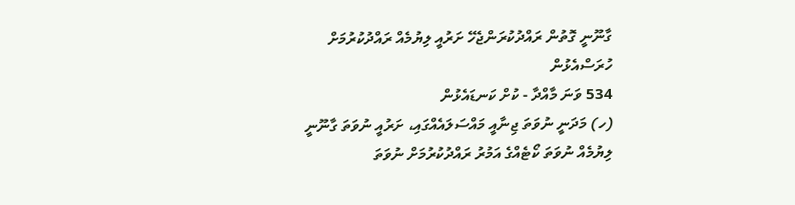ގާނޫނީ ގޮތުން ރައްދުކުރަންޖެހޭ ށަރުއީ ލިޔުމެއް ރައްދުކުރުމަށް ހުރަސްއެޅުން
534 ވަނަ މާއްދާ - ކުށް ކަނޑައެޅުން
(ހ) މަދަނީ ނުވަތަ ޖިނާއީ މައްސަލައެއްގައި، ށަރުއީ ނުވަތަ ގާނޫނީ ލިޔުމެއް ނުވަތަ ކޯޓެއްގެ އަމުރު ރައްދުކުރުމަށް ނުވަތަ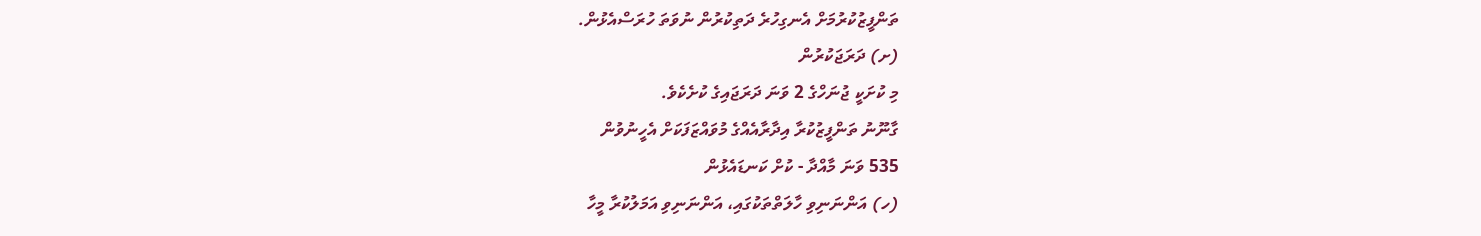ތަންފީޒުކުރުމަށް އެނގިހުރެ ދަތިކުރުން ނުވަތަ ހުރަސްއެޅުން.
(ށ) ދަރަޖަކުރުން
މި ކުށަކީ ޖުނަހްގެ 2 ވަނަ ދަރަޖައިގެ ކުށެކެވެ.
ގާނޫނު ތަންފީޒުކުރާ އިދާރާއެއްގެ މުވައްޒަފަކަށް އެހީނުވުން
535 ވަނަ މާއްދާ - ކުށް ކަނޑައެޅުން
(ހ) އަންނަނިވި ހާލަތްތަކުގައި، އަންނަނިވި އަމަލުކުރާ މީހާ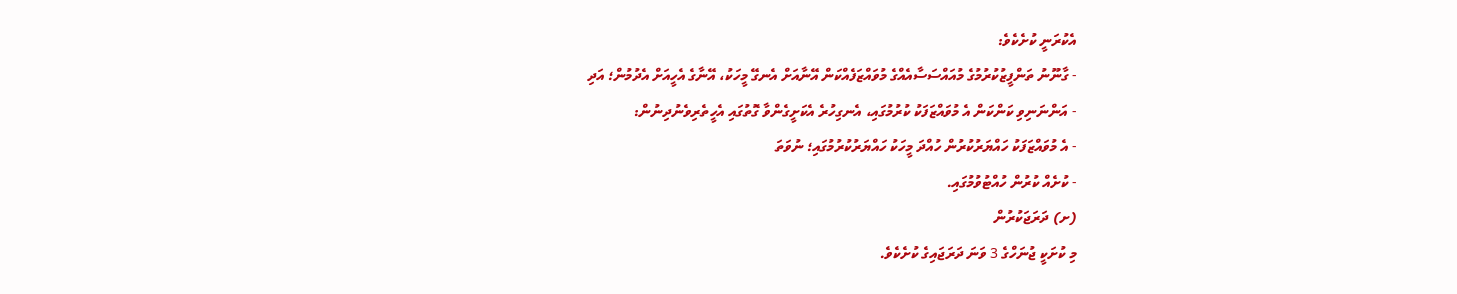އެކުރަނީ ކުށެކެވެ:
- ގާނޫނު ތަންފީޒުކުރުމުގެ މުއައްސަސާއެއްގެ މުވައްޒަފެއްކަން އޭނާއަށް އެނގޭ މީހަކު، އޭނާގެ އެހީއަށް އެދުމުން؛ އަދި
- އަންނަނިވި ކަންކަން އެ މުވައްޒަފަކު ކުރުމުގައި، އެނގިހުރެ އެކަށީގެންވާ ގޮތުގައި އެހީތެރިވެނުދިނުން:
- އެ މުވައްޒަފަކު ހައްޔަރުކުރުން ހުއްދަ މީހަކު ހައްޔަރުކުރުމުގައި؛ ނުވަތަ
- ކުށެއް ކުރުން ހުއްޓުވުމުގައި.
(ށ) ދަރަޖަކުރުން
މި ކުށަކީ ޖުނަހްގެ 3 ވަނަ ދަރަޖައިގެ ކުށެކެވެ.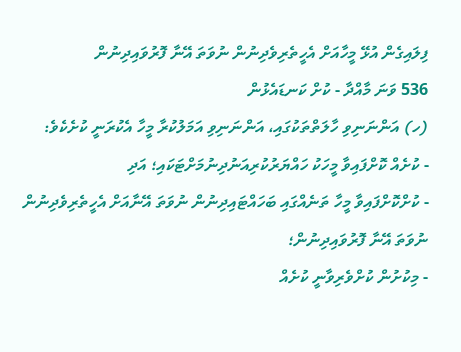ފިލައިގެން އުޅޭ މީހާއަށް އެހީތެރިވެދިނުން ނުވަތަ އޭނާ ފޮރުވައިދިނުން
536 ވަނަ މާއްދާ - ކުށް ކަނޑައެޅުން
(ހ) އަންނަނިވި ހާލަތްތަކުގައި، އަންނަނިވި އަމަލުކުރާ މީހާ އެކުރަނީ ކުށެކެވެ:
- ކުށެއް ކޮށްފައިވާ މީހަކު ހައްޔަރުކުރިއަނުދިނުމަށްޓަކައި؛ އަދި
- ކުށްކޮށްފައިވާ މީހާ ތަނެއްގައި ބަހައްޓައިދިނުން ނުވަތަ އޭނާއަށް އެހީތެރިވެދިނުން ނުވަތަ އޭނާ ފޮރުވައިދިނުން؛
- މިކުށުން ކުށްވެރިވާނީ ކުށެއް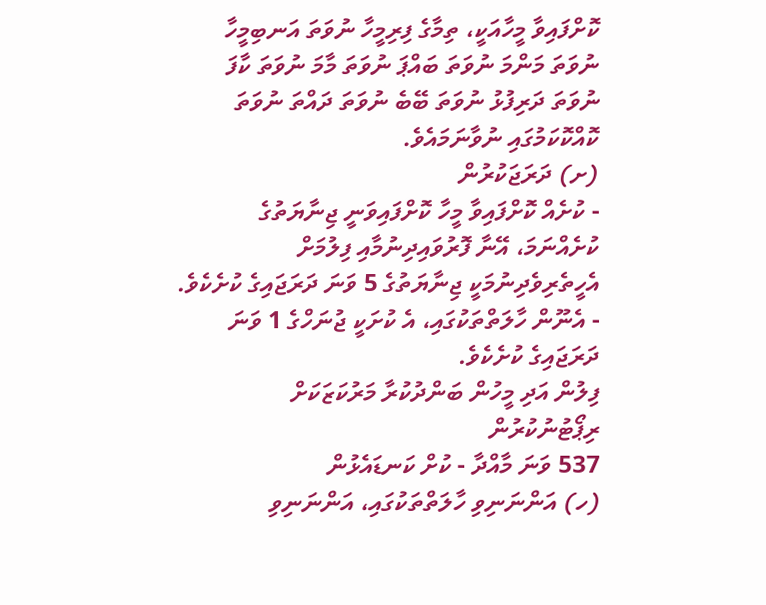ކޮށްފައިވާ މީހާއަކީ، ތިމާގެ ފިރިމީހާ ނުވަތަ އަނބިމީހާ ނުވަތަ މަންމަ ނުވަތަ ބައްޕަ ނުވަތަ މާމަ ނުވަތަ ކާފަ ނުވަތަ ދަރިފުޅު ނުވަތަ ބޭބެ ނުވަތަ ދައްތަ ނުވަތަ ކޮއްކޮކަމުގައި ނުވާނަމައެވެ.
(ށ) ދަރަޖަކުރުން
- ކުށެއް ކޮށްފައިވާ މީހާ ކޮށްފައިވަނީ ޖިނާޔަތުގެ ކުށެއްނަމަ، އޭނާ ފޮރުވައިދިނުމާއި ފިލުމަށް އެހީތެރިވެދިނުމަކީ ޖިނާޔަތުގެ 5 ވަނަ ދަރަޖައިގެ ކުށެކެވެ.
- އެނޫން ހާލަތްތަކުގައި، އެ ކުށަކީ ޖުނަހްގެ 1 ވަނަ ދަރަޖައިގެ ކުށެކެވެ.
ފިލުން އަދި މީހުން ބަންދުކުރާ މަރުކަޒަކަށް ރިޕޯޓުނުކުރުން
537 ވަނަ މާއްދާ - ކުށް ކަނޑައެޅުން
(ހ) އަންނަނިވި ހާލަތްތަކުގައި، އަންނަނިވި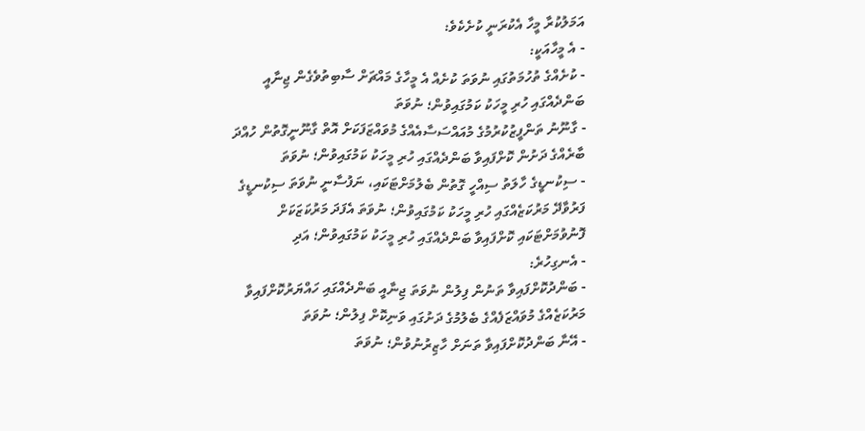އަމަލުކުރާ މީހާ އެކުރަނީ ކުށެކެވެ:
- އެ މީހާއަކީ:
- ކުށެއްގެ ތުހުމަތުގައި ނުވަތަ ކުށެއް އެ މީހާގެ މައްޗަށް ސާބިތުވެގެން ޖިނާއީ ބަންދެއްގައި ހުރި މީހަކު ކަމުގައިވުން؛ ނުވަތަ
- ގާނޫނު ތަންފީޒުކުރުމުގެ މުއައްސަސާއެއްގެ މުވައްޒަފަކަށް އޮތް ގާނޫނީގޮތުން ހުއްދަ ބާރެއްގެ ދަށުން ކޮށްފައިވާ ބަންދެއްގައި ހުރި މީހަކު ކަމުގައިވުން؛ ނުވަތަ
- ސިކުނޑީގެ ހާލަތު ސިއްހީ ގޮތުން ބެލުމަށްޓަކައި، ނަފުސާނީ ނުވަތަ ސިކުނޑީގެ ފަރުވާދޭ މަރުކަޒެއްގައި ހުރި މީހަކު ކަމުގައިވުން؛ ނުވަތަ އެފަދަ މަރުކަޒަކަށް ފޮނުވުމަށްޓަކައި ކޮށްފައިވާ ބަންދެއްގައި ހުރި މީހަކު ކަމުގައިވުން؛ އަދި
- އެނގިހުރެ:
- ބަންދުކޮށްފައިވާ ތަނުން ފިލުން ނުވަތަ ޖިނާއީ ބަންދެއްގައި ހައްޔަރުކޮށްފައިވާ މަރުކަޒެއްގެ މުވައްޒަފެއްގެ ބެލުމުގެ ދަށުގައި ވަނިކޮށް ފިލުން؛ ނުވަތަ
- އޭނާ ބަންދުކޮށްފައިވާ ތަނަށް ހާޒިރުނުވުން؛ ނުވަތަ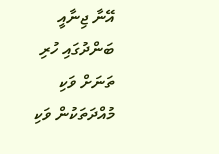އޭނާ ޖިނާއީ ބަންދުގައި ހުރި ތަނަށް ވަކި މުއްދަތަކުން ވަކި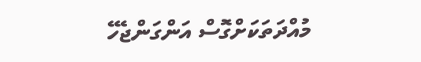މުއްދަތަކަށްގޮސް އަންގަންޖެހޭ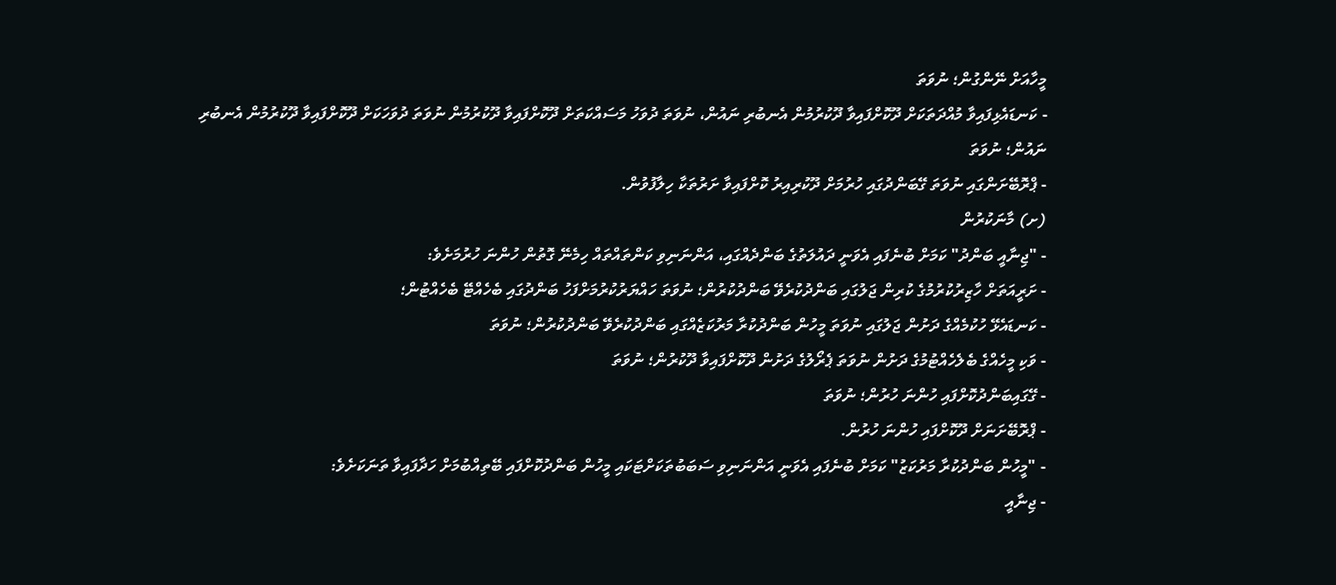މީހާއަށް ނޭންގުން؛ ނުވަތަ
- ކަނޑައެޅިފައިވާ މުއްދަތަކަށް ދޫކޮށްފައިވާ ދޫކުރުމުން އެނބުރި ނައުން، ނުވަތަ ދުވަހު މަސައްކަތަށް ދޫކޮށްފައިވާ ދޫކުރުމުން ނުވަތަ ދުވަހަކަށް ދޫކޮށްފައިވާ ދޫކުރުމުން އެނބުރި ނައުން؛ ނުވަތަ
- ޕްރޮބޭށަންގައި ނުވަތަ ގޭބަންދުގައި ހުރުމަށް ދޫކުރިއިރު ކޮށްފައިވާ ށަރުތަކާ ހިލާފުވުން.
(ށ) މާނަކުރުން
- "ޖިނާއީ ބަންދު" ކަމަށް ބުނެފައި އެވަނީ ދައުލަތުގެ ބަންދެއްގައި، އަންނަނިވި ކަންތައްތައް ހިމެނޭ ގޮތުން ހުންނަ ހުރުމަށެވެ:
- ށަރީއަތަށް ހާޒިރުކުރުމުގެ ކުރިން ޖަލުގައި ބަންދުކުރެވޭ ބަންދުކުރުން؛ ނުވަތަ ހައްޔަރުކުރުމަށްފަހު ބަންދުގައި ބެހެއްޓޭ ބެހެއްޓުން؛
- ކަނޑައެޅޭ ހުކުމެއްގެ ދަށުން ޖަލުގައި ނުވަތަ މީހުން ބަންދުކުރާ މަރުކަޒެއްގައި ބަންދުކުރެވޭ ބަންދުކުރުން؛ ނުވަތަ
- ވަކި މީހެއްގެ ބެލެހެއްޓުމުގެ ދަށުން ނުވަތަ ޕެރޯލުގެ ދަށުން ދޫކޮށްފައިވާ ދޫކުރުން؛ ނުވަތަ
- ގޭގައިބަންދުކޮށްފައި ހުންނަ ހުރުން؛ ނުވަތަ
- ޕްރޮބޭށަނަށް ދޫކޮށްފައި ހުންނަ ހުރުން.
- "މީހުން ބަންދުކުރާ މަރުކަޒު" ކަމަށް ބުނެފައި އެވަނީ އަންނަނިވި ސަބަބުތަކަށްޓަކައި މީހުން ބަންދުކޮށްފައި ބޭތިއްބުމަށް ހަދާފައިވާ ތަނަކަށެވެ:
- ޖިނާއީ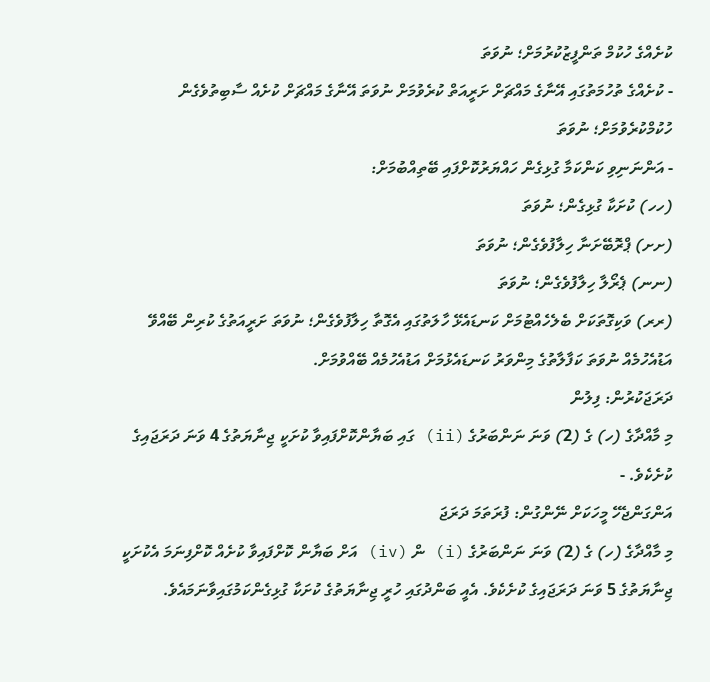ކުށެއްގެ ހުކުމް ތަންފީޒުކުރުމަށް؛ ނުވަތަ
- ކުށެއްގެ ތުހުމަތުގައި އޭނާގެ މައްޗަށް ށަރީއަތް ކުރެވުމަށް ނުވަތަ އޭނާގެ މައްޗަށް ކުށެއް ސާބިތުވެގެން ހުކުމްކުރެވުމަށް؛ ނުވަތަ
- އަންނަނިވި ކަންކަމާ ގުޅިގެން ހައްޔަރުކޮށްފައި ބޭތިއްބުމަށް:
(ހހ) ކުށަކާ ގުޅިގެން؛ ނުވަތަ
(ށށ) ޕްރޮބޭށަނާ ހިލާފުވެގެން؛ ނުވަތަ
(ނނ) ޕެރޯލާ ހިލާފުވެގެން؛ ނުވަތަ
(ރރ) ވަކިގޮތަކަށް ބެލެހެއްޓުމަށް ކަނޑައެޅޭ ހާލަތުގައި އެގޮތާ ހިލާފުވެގެން؛ ނުވަތަ ށަރީއަތުގެ ކުރިން ބޭއްވޭ އަޑުއެހުމެއް ނުވަތަ ކަފާލާތުގެ މިންވަރު ކަނޑައެޅުމަށް އަޑުއެހުމެއް ބޭއްވުމަށް.
ދަރަޖަކުރުން: ފިލުން
މި މާއްދާގެ (ހ) ގެ (2) ވަނަ ނަންބަރުގެ (ii) ގައި ބަޔާންކޮށްފައިވާ ކުށަކީ ޖިނާޔަތުގެ 4 ވަނަ ދަރަޖައިގެ ކުށެކެވެ. -
އަންގަންޖެހޭ މީހަކަށް ނޭންގުން: ފުރަތަމަ ދަރަޖަ
މި މާއްދާގެ (ހ) ގެ (2) ވަނަ ނަންބަރުގެ (i) ން (iv) އަށް ބަޔާން ކޮށްފައިވާ ކުށެއް ކޮށްފިނަމަ އެކުށަކީ ޖިނާޔަތުގެ 5 ވަނަ ދަރަޖައިގެ ކުށެކެވެ. އެއީ ބަންދުގައި ހުރީ ޖިނާޔަތުގެ ކުށަކާ ގުޅިގެންކަމުގައިވާނަމައެވެ.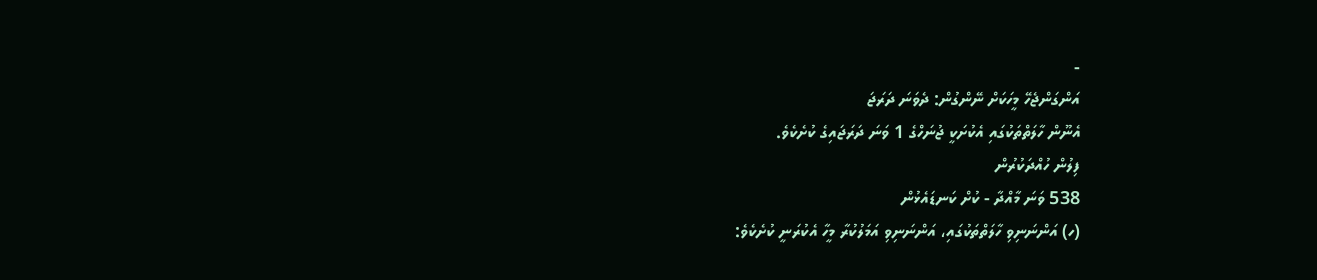-
އަންގަންޖެހޭ މީހަކަށް ނޭންގުން: ދެވަނަ ދަރަޖަ
އެނޫން ހާލަތްތަކުގައި އެކުށަކީ ޖުނަހްގެ 1 ވަނަ ދަރަޖައިގެ ކުށެކެވެ.
ފިލުން ހުއްދަކުރުން
538 ވަނަ މާއްދާ - ކުށް ކަނޑައެޅުން
(ހ) އަންނަނިވި ހާލަތްތަކުގައި، އަންނަނިވި އަމަލުކުރާ މީހާ އެކުރަނީ ކުށެކެވެ: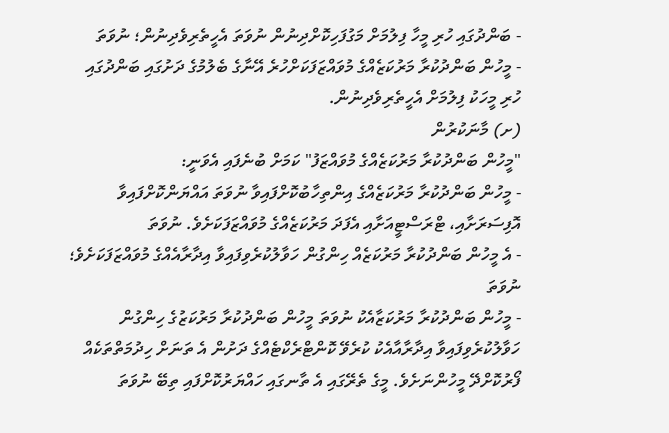- ބަންދުގައި ހުރި މީހާ ފިލުމަށް މަގުފަހިކޮށްދިނުން ނުވަތަ އެހީތެރިވެދިނުން؛ ނުވަތަ
- މީހުން ބަންދުކުރާ މަރުކަޒެއްގެ މުވައްޒަފަކަށްހުރެ އޭނާގެ ބެލުމުގެ ދަށުގައި ބަންދުގައި ހުރި މީހަކު ފިލުމަށް އެހީތެރިވެދިނުން.
(ށ) މާނަކުރުން
"މީހުން ބަންދުކުރާ މަރުކަޒެއްގެ މުވައްޒަފު" ކަމަށް ބުނެފައި އެވަނީ:
- މީހުން ބަންދުކުރާ މަރުކަޒެއްގެ އިންތިހާބުކޮށްފައިވާ ނުވަތަ އައްޔަންކޮށްފައިވާ އޮފިސަރަށާއި، ޓްރަސްޓީއަށާއި އެފަދަ މަރުކަޒެއްގެ މުވައްޒަފަކަށެވެ. ނުވަތަ
- އެ މީހުން ބަންދުކުރާ މަރުކަޒެއް ހިންގުން ހަވާލުކުރެވިފައިވާ އިދާރާއެއްގެ މުވައްޒަފަކަށެވެ؛ ނުވަތަ
- މީހުން ބަންދުކުރާ މަރުކަޒާއެކު ނުވަތަ މީހުން ބަންދުކުރާ މަރުކަޒުގެ ހިންގުން ހަވާލުކުރެވިފައިވާ އިދާރާއާއެކު ކުރެވޭ ކޮންޓްރެކްޓެއްގެ ދަށުން އެ ތަނަށް ހިދުމަތްތަކެއް ފޯރުކޮށްދޭ މީހުންނަށެވެ. މީގެ ތެރޭގައި އެ ތާނގައި ހައްޔަރުކޮށްފައި ތިބޭ ނުވަތަ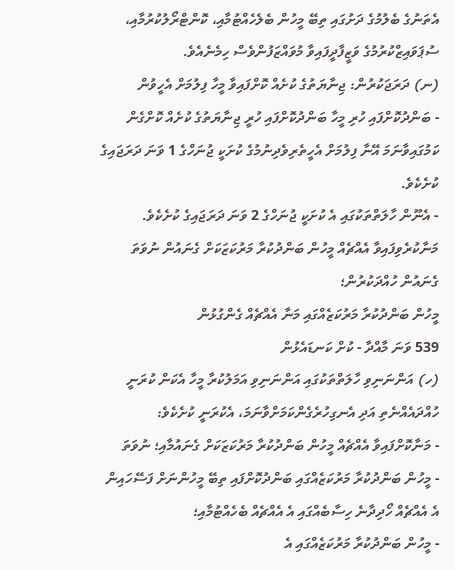އެތަނުގެ ބެލުމުގެ ދަށުގައި ތިބޭ މީހުން ބެލެހެއްޓުމާއި، ކޮންޓްރޯލުކުރުމާއި، ސުޕަވައިޒްކުރުމުގެ ވަޒީފާދީފައިވާ މުވައްޒަފުންވެސް ހިމެނެއެވެ.
(ނ) ދަރަޖަކުރުން: ޖިނާޔަތުގެ ކުށެއް ކޮށްފައިވާ މީހާ ފިލުމަށް އެހީވުން
- ބަންދުކޮށްފައި ހުރި މީހާ ބަންދުކޮށްފައި ހުރީ ޖިނާޔަތުގެ ކުށެއް ކޮށްގެން ކަމުގައިވާނަމަ އޭނާ ފިލުމަށް އެހީތެރިވެދިނުމުގެ ކުށަކީ ޖުނަހްގެ 1 ވަނަ ދަރަޖައިގެ ކުށެކެވެ.
- އެނޫން ހާލަތްތަކުގައި އެ ކުށަކީ ޖުނަހްގެ 2 ވަނަ ދަރަޖައިގެ ކުށެކެވެ.
މަނާކުރެވިފައިވާ އެއްޗެއް މީހުން ބަންދުކުރާ މަރުކަޒަކަށް ގެނައުން ނުވަތަ ގެނައުން ހުއްދަކުރުން؛
މީހުން ބަންދުކުރާ މަރުކަޒެއްގައި މަނާ އެއްޗެއް ގެންގުޅުން
539 ވަނަ މާއްދާ - ކުށް ކަނޑައެޅުން
(ހ) އަންނަނިވި ހާލަތްތަކުގައި އަންނަނިވި އަމަލުކުރާ މީހާ އެކަން ކުރަނީ ހުއްދައެއްނެތި އަދި އެނގިހުރެގެންކަމަށްވާނަމަ، އެކުރަނީ ކުށެކެވެ:
- މަނާކޮށްފައިވާ އެއްޗެއް މީހުން ބަންދުކުރާ މަރުކަޒަކަށް ގެނައުމާއި؛ ނުވަތަ
- މީހުން ބަންދުކުރާ މަރުކަޒެއްގައި ބަންދުކޮށްފައި ތިބޭ މީހުންނަށް ފަސޭހައިން އެ އެއްޗެއް ހޯދިދާނެ ހިސާބެއްގައި އެ އެއްޗެއް ބެހެއްޓުމާއި؛
- މީހުން ބަންދުކުރާ މަރުކަޒެއްގައި އެ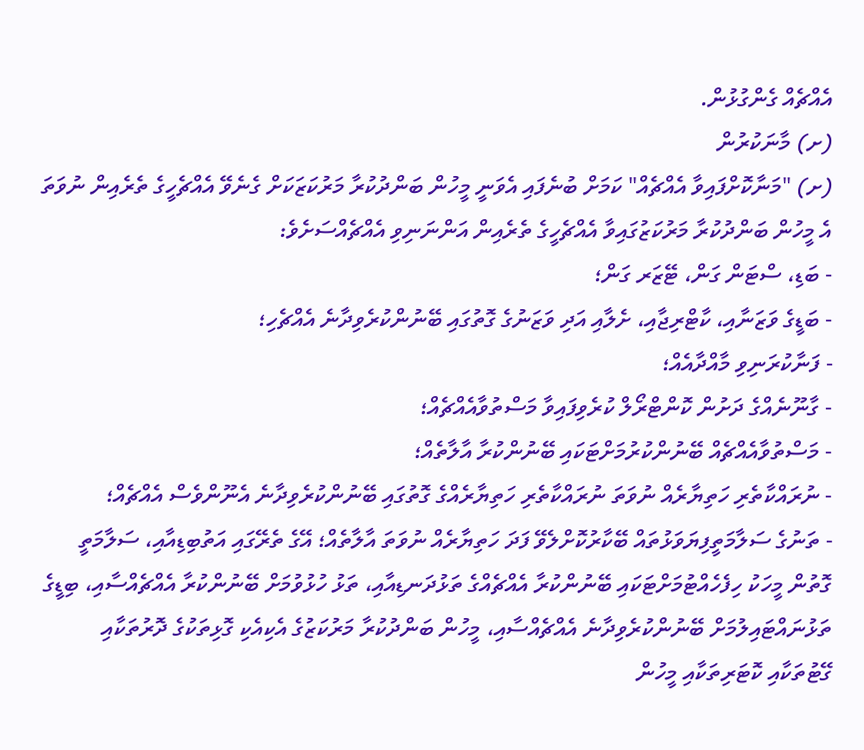އެއްޗެއް ގެންގުޅުން.
(ށ) މާނަކުރުން
(ށ) "މަނާކޮށްފައިވާ އެއްޗެއް" ކަމަށް ބުނެފައި އެވަނީ މީހުން ބަންދުކުރާ މަރުކަޒަކަށް ގެނެވޭ އެއްޗެހީގެ ތެރެއިން ނުވަތަ އެ މީހުން ބަންދުކުރާ މަރުކަޒުގައިވާ އެއްޗެހީގެ ތެރެއިން އަންނަނިވި އެއްޗެއްސަށެވެ:
- ބަޑި، ސްޓަން ގަން، ޓޭޒަރ ގަން؛
- ބަޑީގެ ވަޒަނާއި، ކާޓްރިޖާއި، ށެލާއި އަދި ވަޒަނުގެ ގޮތުގައި ބޭނުންކުރެވިދާނެ އެއްޗެހި؛
- ފަނާކުރަނިވި މާއްދާއެއް؛
- ގާނޫނެއްގެ ދަށުން ކޮންޓްރޯލް ކުރެވިފައިވާ މަސްތުވާއެއްޗެއް؛
- މަސްތުވާއެއްޗެއް ބޭނުންކުރުމަށްޓަކައި ބޭނުންކުރާ އާލާތެއް؛
- ނުރައްކާތެރި ހަތިޔާރެއް ނުވަތަ ނުރައްކާތެރި ހަތިޔާރެއްގެ ގޮތުގައި ބޭނުންކުރެވިދާނެ އެނޫންވެސް އެއްޗެއް؛
- ތަނުގެ ސަލާމަތީފިޔަވަޅުތައް ބޭކާރުކޮށްލެވޭ ފަދަ ހަތިޔާރެއް ނުވަތަ އާލާތެއް؛ އޭގެ ތެރޭގައި އަތުބިޑިއާއި، ސަލާމަތީ ގޮތުން މީހަކު ހިފެހެއްޓުމަށްޓަކައި ބޭނުންކުރާ އެއްޗެއްގެ ތަޅުދަނޑިއާއި، ތަޅު ހުޅުވުމަށް ބޭނުންކުރާ އެއްޗެއްސާއި، ބިޑީގެ ތަޅުނައްޓައިލުމަށް ބޭނުންކުރެވިދާނެ އެއްޗެއްސާއި، މީހުން ބަންދުކުރާ މަރުކަޒުގެ އެކިއެކި ގޮޅިތަކުގެ ދޮރުތަކާއި ގޭޓުތަކާއި ކޮޓަރިތަކާއި މީހުން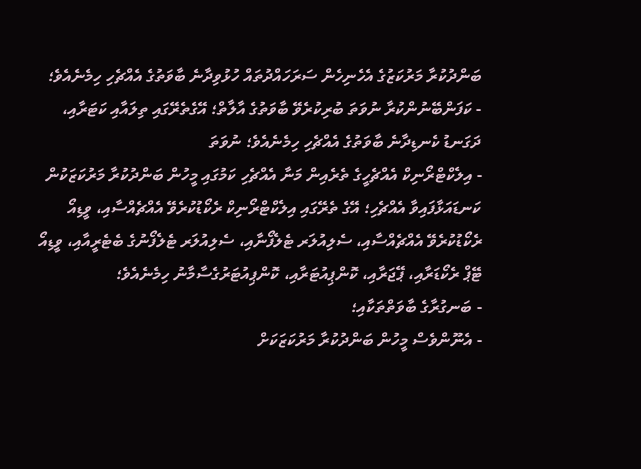ބަންދުކުރާ މަރުކަޒުގެ އެހެނިހެން ސަރަހައްދުތައް ހުޅުވިދާނެ ބާވަތުގެ އެއްޗެހި ހިމެނެއެވެ؛
- ކަފަންބޭނުންކުރާ ނުވަތަ ބުރިކުރެވޭ ބާވަތުގެ އާލާތް؛ އޭގެތެރޭގައި ތިލައާއި ކަޓަރާއި، ދަގަނޑު ކެނޑިދާނެ ބާވަތުގެ އެއްޗެހި ހިމެނެއެވެ؛ ނުވަތަ
- އިލެކްޓްރޯނިކް އެއްޗެހީގެ ތެރެއިން މަނާ އެއްޗެހި ކަމުގައި މީހުން ބަންދުކުރާ މަރުކަޒަކުން ކަނޑައަޅާފައިވާ އެއްޗެހި؛ އޭގެ ތެރޭގައި އިލެކްޓްރޯނިކް ރެކޯޑުކުރެވޭ އެއްޗެއްސާއި، ވީޑިއޯ ރެކޯޑުކުރެވޭ އެއްޗެއްސާއި، ސެލިއުލަރ ޓެލެފޯނާއި، ސެލިއުލަރ ޓެލެފޯނުގެ ބެޓެރީއާއި، ވީޑިއޯ ޓޭޕް ރެކޯޑަރާއި، ޕޭޖަރާއި، ކޮންޕިއުޓަރާއި، ކޮންޕިއުޓަރުގެސާމާނު ހިމެނެއެވެ؛
- ބަނގުރާގެ ބާވަތްތަކާއި؛
- އެނޫންވެސް މީހުން ބަންދުކުރާ މަރުކަޒަކަށް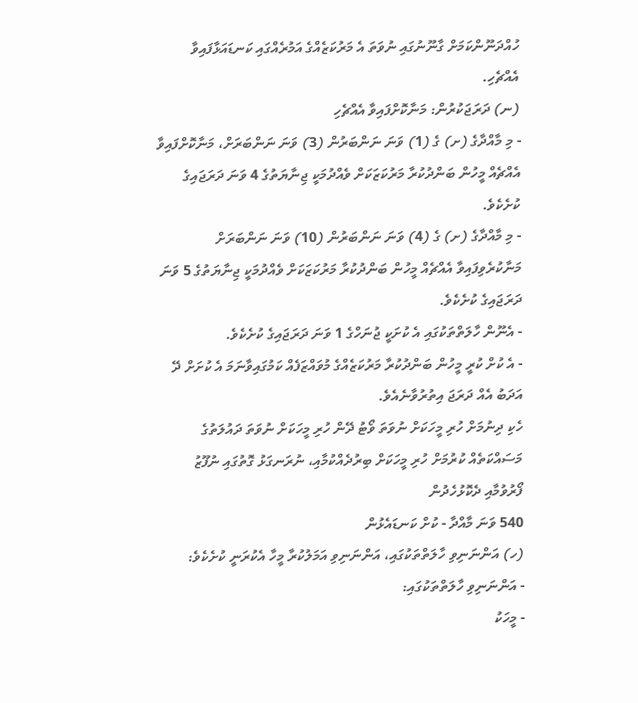ހުއްދަނޫންކަމަށް ގާނޫނުގައި ނުވަތަ އެ މަރުކަޒެއްގެ އަމުރެއްގައި ކަނޑައަޅާފައިވާ އެއްޗެހި.
(ނ) ދަރަޖަކުރުން: މަނާކޮށްފައިވާ އެއްޗެހި
- މި މާއްދާގެ (ށ) ގެ (1) ވަނަ ނަންބަރުން (3) ވަނަ ނަންބަރަށް، މަނާކޮށްފައިވާ އެއްޗެއް މީހުން ބަންދުކުރާ މަރުކަޒަކަށް ވެއްދުމަކީ ޖިނާޔަތުގެ 4 ވަނަ ދަރަޖައިގެ ކުށެކެވެ.
- މި މާއްދާގެ (ށ) ގެ (4) ވަނަ ނަންބަރުން (10) ވަނަ ނަންބަރަށް މަނާކުރެވިފައިވާ އެއްޗެއް މީހުން ބަންދުކުރާ މަރުކަޒަކަށް ވެއްދުމަކީ ޖިނާޔަތުގެ 5 ވަނަ ދަރަޖައިގެ ކުށެކެވެ.
- އެނޫން ހާލަތްތަކުގައި އެ ކުށަކީ ޖުނަހްގެ 1 ވަނަ ދަރަޖައިގެ ކުށެކެވެ.
- އެ ކުށް ކުރީ މީހުން ބަންދުކުރާ މަރުކަޒެއްގެ މުވައްޒަފެއް ކަމުގައިވާނަމަ އެ ކުށަށް ދޭ އަދަބު އެއް ދަރަޖަ އިތުރުވާނެއެވެ.
ހެކި ދިނުމަށް ހުރި މީހަކަށް ނުވަތަ ވޯޓު ދޭން ހުރި މީހަކަށް ނުވަތަ ދައުލަތުގެ މަސައްކަތެއް ކުރުމަށް ހުރި މީހަކަށް ބިރުދެއްކުމާއި، ނުރަނގަޅު ގޮތުގައި ނުފޫޒު ފޯރުވުމާއި ދެކޮޅުހެދުން
540 ވަނަ މާއްދާ - ކުށް ކަނޑައެޅުން
(ހ) އަންނަނިވި ހާލަތްތަކުގައި، އަންނަނިވި އަމަލުކުރާ މީހާ އެކުރަނީ ކުށެކެވެ:
- އަންނަނިވި ހާލަތްތަކުގައި:
- މީހަކު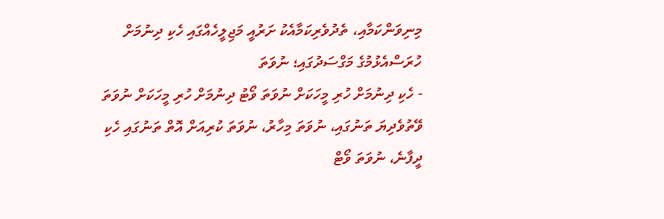މިނިވަންކަމާއި، ތެދުވެރިކަމާއެކު ށަރުއީ މަޖިލީހެއްގައި ހެކި ދިނުމަށް ހުރަސްއެޅުމުގެ މަގްސަދުގައި؛ ނުވަތަ
- ހެކި ދިނުމަށް ހުރި މީހަކަށް ނުވަތަ ވޯޓު ދިނުމަށް ހުރި މީހަކަށް ނުވަތަ ވޭތުވެދިޔަ ތަނުގައި، ނުވަތަ މިހާރު، ނުވަތަ ކުރިއަށް އޮތް ތަނުގައި ހެކި ދީފާނެ، ނުވަތަ ވޯޓް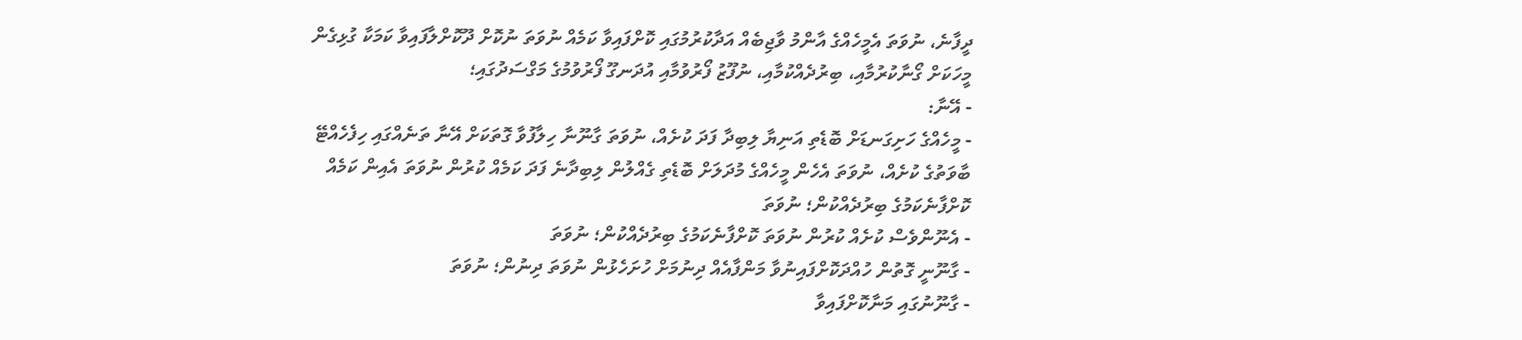ދީފާނެ، ނުވަތަ އެމީހެއްގެ އާންމު ވާޖިބެއް އަދާކުރުމުގައި ކޮށްފައިވާ ކަމެއް ނުވަތަ ނުކޮށް ދޫކޮށްލާފައިވާ ކަމަކާ ގުޅިގެން މީހަކަށް ގޯނާކުރުމާއި، ބިރުދެއްކުމާއި، ނުފޫޒު ފޯރުވުމާއި އުދަނގޫ ފޯރުވުމުގެ މަގްސަދުގައި؛
- އޭނާ:
- މީހެއްގެ ހަށިގަނޑަށް ބޮޑެތި އަނިޔާ ލިބިދާ ފަދަ ކުށެއް، ނުވަތަ ގާނޫނާ ހިލާފުވާ ގޮތަކަށް އޭނާ ތަނެއްގައި ހިފެހެއްޓޭ ބާވަތުގެ ކުށެއް، ނުވަތަ އެހެން މީހެއްގެ މުދަލަށް ބޮޑެތި ގެއްލުން ލިބިދާނެ ފަދަ ކަމެއް ކުރުން ނުވަތަ އެއިން ކަމެއް ކޮށްފާނެކަމުގެ ބިރުދެއްކުން؛ ނުވަތަ
- އެނޫންވެސް ކުށެއް ކުރުން ނުވަތަ ކޮށްފާނެކަމުގެ ބިރުދެއްކުން؛ ނުވަތަ
- ގާނޫނީ ގޮތުން ހުއްދަކޮށްފައިނުވާ މަންފާއެއް ދިނުމަށް ހުށަހެޅުން ނުވަތަ ދިނުން؛ ނުވަތަ
- ގާނޫނުގައި މަނާކޮށްފައިވާ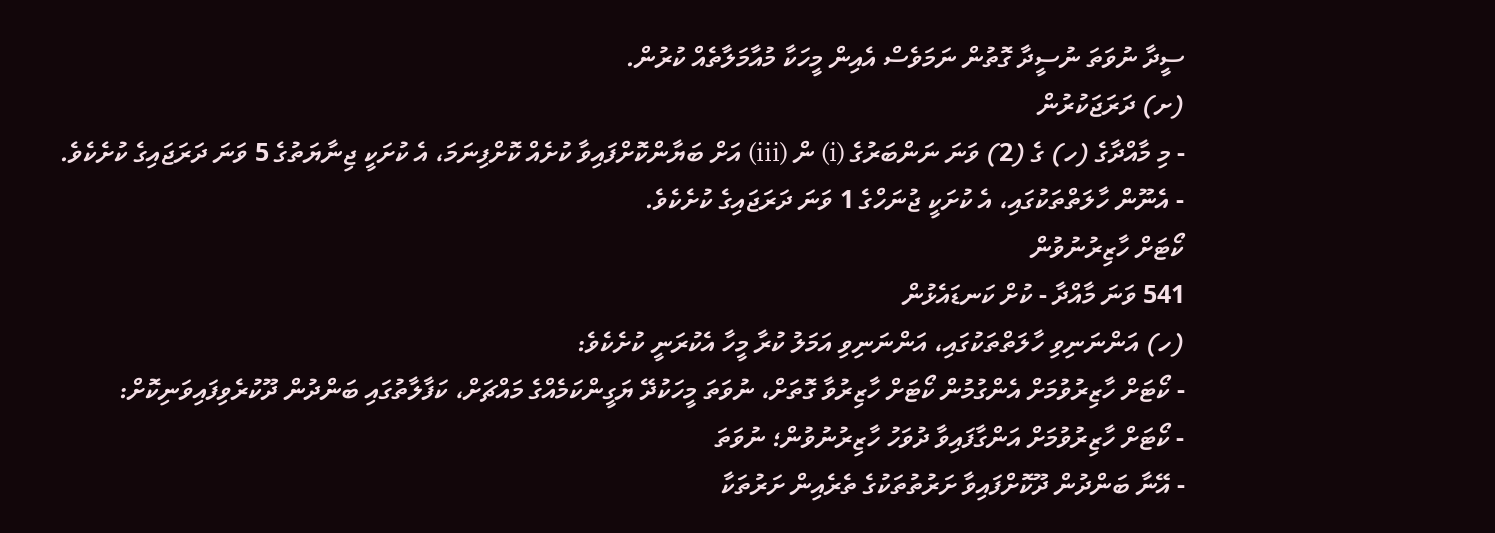ސީދާ ނުވަތަ ނުސީދާ ގޮތުން ނަމަވެސް އެއިން މީހަކާ މުއާމަލާތެއް ކުރުން.
(ށ) ދަރަޖަކުރުން
- މި މާއްދާގެ (ހ) ގެ (2) ވަނަ ނަންބަރުގެ (i) ން (iii) އަށް ބަޔާންކޮށްފައިވާ ކުށެއް ކޮށްފިނަމަ، އެ ކުށަކީ ޖިނާޔަތުގެ 5 ވަނަ ދަރަޖައިގެ ކުށެކެވެ.
- އެނޫން ހާލަތްތަކުގައި، އެ ކުށަކީ ޖުނަހްގެ 1 ވަނަ ދަރަޖައިގެ ކުށެކެވެ.
ކޯޓަށް ހާޒިރުނުވުން
541 ވަނަ މާއްދާ - ކުށް ކަނޑައެޅުން
(ހ) އަންނަނިވި ހާލަތްތަކުގައި، އަންނަނިވި އަމަލު ކުރާ މީހާ އެކުރަނީ ކުށެކެވެ:
- ކޯޓަށް ހާޒިރުވުމަށް އެންގުމުން ކޯޓަށް ހާޒިރުވާ ގޮތަށް، ނުވަތަ މީހަކުދޭ ޔަގީންކަމެއްގެ މައްޗަށް، ކަފާލާތުގައި ބަންދުން ދޫކުރެވިފައިވަނިކޮށް:
- ކޯޓަށް ހާޒިރުވުމަށް އަންގާފައިވާ ދުވަހު ހާޒިރުނުވުން؛ ނުވަތަ
- އޭނާ ބަންދުން ދޫކޮށްފައިވާ ށަރުތުތަކުގެ ތެރެއިން ށަރުތަކާ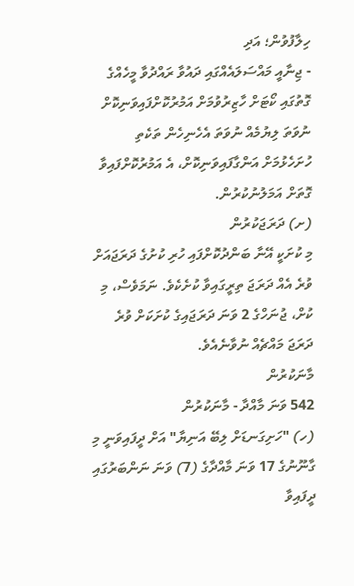ހިލާފުވުން؛ އަދި
- ޖިނާއީ މައްސަލައެއްގައި ދައުވާ ރައްދުވާ މީހެއްގެ ގޮތުގައި ކޯޓަށް ހާޒިރުވުމަށް އަމުރުކޮށްފައިވަނިކޮށް ނުވަތަ ލިޔުމެއް ނުވަތަ އެހެނިހެން ތަކެތި ހުށަހެޅުމަށް އަންގާފައިވަނިކޮށް، އެ އަމުރުކޮށްފައިވާ ގޮތަށް އަމަލުނުކުރުން.
(ށ) ދަރަޖަކުރުން
މި ކުށަކީ އޭނާ ބަންދުކޮށްފައި ހުރި ކުށުގެ ދަރަޖައަށް ވުރެ އެއް ދަރަޖަ ތިރީގައިވާ ކުށެކެވެ. ނަމަވެސް، މި ކުށް، ޖުނަހްގެ 2 ވަނަ ދަރަޖައިގެ ކުށަކަށް ވުރެ ދަރަޖަ މައްޗެއް ނުވާނެއެވެ.
މާނަކުރުން
542 ވަނަ މާއްދާ - މާނަކުރުން
(ހ) "ހަށިގަނޑަށް ލިބޭ އަނިޔާ" އަށް ދީފައިވަނީ މި ގާނޫނުގެ 17 ވަނަ މާއްދާގެ (7) ވަނަ ނަންބަރުގައި ދީފައިވާ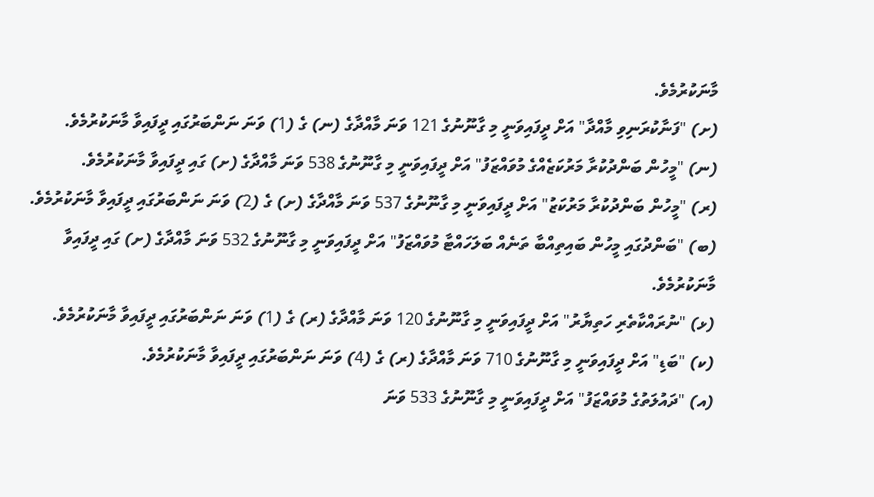މާނަކުރުމެވެ.
(ށ) "ފަނާކުރަނިވި މާއްދާ" އަށް ދީފައިވަނީ މި ގާނޫނުގެ 121 ވަނަ މާއްދާގެ (ނ) ގެ (1) ވަނަ ނަންބަރުގައި ދީފައިވާ މާނަކުރުމެވެ.
(ނ) "މީހުން ބަންދުކުރާ މަރުކަޒެއްގެ މުވައްޒަފު" އަށް ދީފައިވަނީ މި ގާނޫނުގެ 538 ވަނަ މާއްދާގެ (ށ) ގައި ދީފައިވާ މާނަކުރުމެވެ.
(ރ) "މީހުން ބަންދުކުރާ މަރުކަޒު" އަށް ދީފައިވަނީ މި ގާނޫނުގެ 537 ވަނަ މާއްދާގެ (ށ) ގެ (2) ވަނަ ނަންބަރުގައި ދީފައިވާ މާނަކުރުމެވެ.
(ބ) "ބަންދުގައި މީހުން ބައިތިއްބާ ތަނެއް ބަލަހައްޓާ މުވައްޒަފު" އަށް ދީފައިވަނީ މި ގާނޫނުގެ 532 ވަނަ މާއްދާގެ (ށ) ގައި ދީފައިވާ މާނަކުރުމެވެ.
(ޅ) "ނުރައްކާތެރި ހަތިޔާރު" އަށް ދީފައިވަނީ މި ގާނޫނުގެ 120 ވަނަ މާއްދާގެ (ރ) ގެ (1) ވަނަ ނަންބަރުގައި ދީފައިވާ މާނަކުރުމެވެ.
(ކ) "ބަޑި" އަށް ދީފައިވަނީ މި ގާނޫނުގެ 710 ވަނަ މާއްދާގެ (ރ) ގެ (4) ވަނަ ނަންބަރުގައި ދީފައިވާ މާނަކުރުމެވެ.
(އ) "ދައުލަތުގެ މުވައްޒަފު" އަށް ދީފައިވަނީ މި ގާނޫނުގެ 533 ވަނަ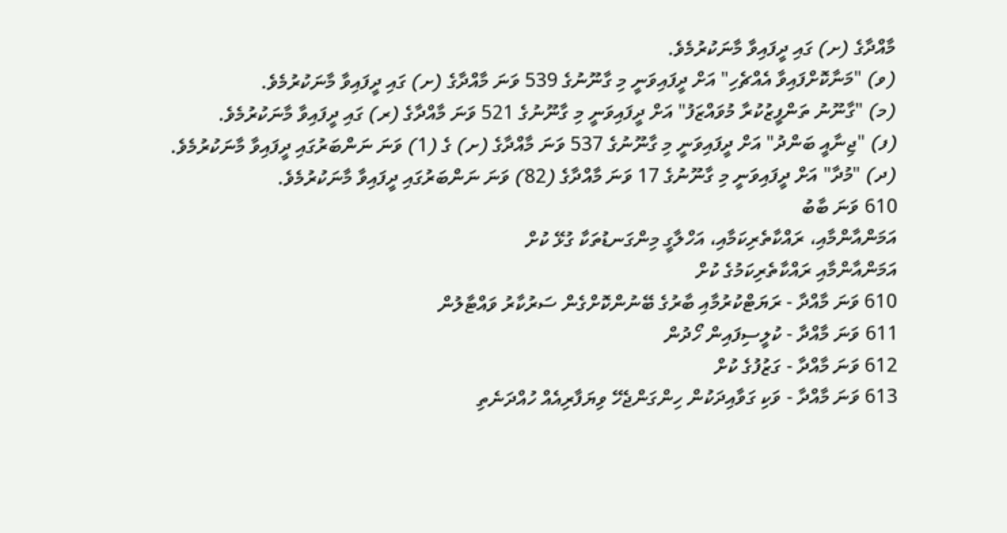މާއްދާގެ (ށ) ގައި ދީފައިވާ މާނަކުރުމެވެ.
(ވ) "މަނާކޮށްފައިވާ އެއްޗެހި" އަށް ދީފައިވަނީ މި ގާނޫނުގެ 539 ވަނަ މާއްދާގެ (ށ) ގައި ދީފައިވާ މާނަކުރުމެވެ.
(މ) "ގާނޫނު ތަންފީޒުކުރާ މުވައްޒަފު" އަށް ދީފައިވަނީ މި ގާނޫނުގެ 521 ވަނަ މާއްދާގެ (ރ) ގައި ދީފައިވާ މާނަކުރުމެވެ.
(ފ) "ޖިނާއީ ބަންދު" އަށް ދީފައިވަނީ މި ގާނޫނުގެ 537 ވަނަ މާއްދާގެ (ށ) ގެ (1) ވަނަ ނަންބަރުގައި ދީފައިވާ މާނަކުރުމެވެ.
(ދ) "މުދާ" އަށް ދީފައިވަނީ މި ގާނޫނުގެ 17 ވަނަ މާއްދާގެ (82) ވަނަ ނަންބަރުގައި ދީފައިވާ މާނަކުރުމެވެ.
610 ވަނަ ބާބު
އަމަންއާންމާއި، ރައްކާތެރިކަމާއި، އަހްލާގީ މިންގަނޑުތަކާ ގުޅޭ ކުށް
އަމަންއާންމާއި ރައްކާތެރިކަމުގެ ކުށް
610 ވަނަ މާއްދާ - ރަޔަޓްކުރުމާއި ބާރުގެ ބޭނުންކޮށްގެން ސަރުކާރު ވައްޓާލުން
611 ވަނަ މާއްދާ - ކުލީސިފައިން ހޯދުން
612 ވަނަ މާއްދާ - ގަޒުފުގެ ކުށް
613 ވަނަ މާއްދާ - ވަކި ގަވާއިދަކުން ހިންގަންޖެހޭ ވިޔަފާރިއެއް ހުއްދަނެތި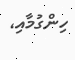ހިންގުމާއި،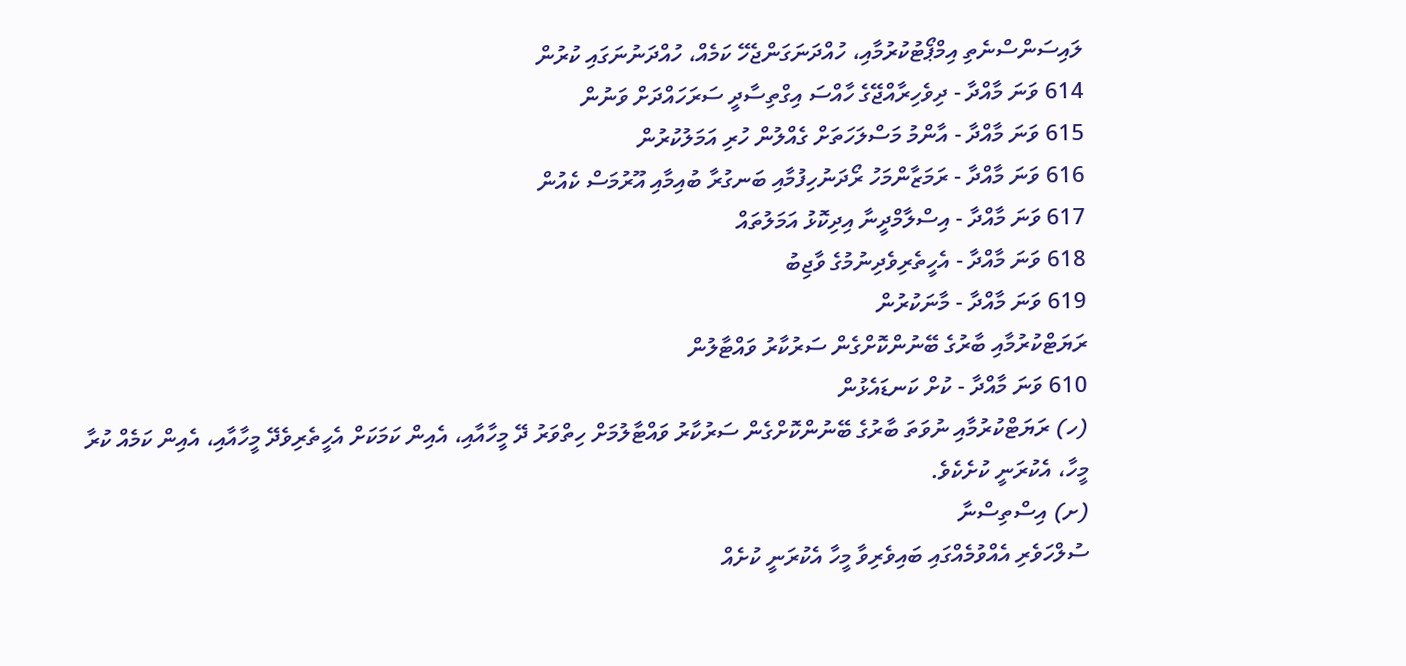ލައިސަންސްނެތި އިމްޕޯޓުކުރުމާއި، ހުއްދަނަގަންޖެހޭ ކަމެއް، ހުއްދަނުނަގައި ކުރުން
614 ވަނަ މާއްދާ - ދިވެހިރާއްޖޭގެ ހާއްސަ އިގްތިސާދީ ސަރަހައްދަށް ވަނުން
615 ވަނަ މާއްދާ - އާންމު މަސްލަހަތަށް ގެއްލުން ހުރި އަމަލުކުރުން
616 ވަނަ މާއްދާ - ރަމަޒާންމަހު ރޯދަނުހިފުމާއި ބަނގުރާ ބުއިމާއި އޫރުމަސް ކެއުން
617 ވަނަ މާއްދާ - އިސްލާމްދީނާ އިދިކޮޅު އަމަލުތައް
618 ވަނަ މާއްދާ - އެހީތެރިވެދިނުމުގެ ވާޖިބު
619 ވަނަ މާއްދާ - މާނަކުރުން
ރަޔަޓްކުރުމާއި ބާރުގެ ބޭނުންކޮށްގެން ސަރުކާރު ވައްޓާލުން
610 ވަނަ މާއްދާ - ކުށް ކަނޑައެޅުން
(ހ) ރަޔަޓްކުރުމާއި ނުވަތަ ބާރުގެ ބޭނުންކޮށްގެން ސަރުކާރު ވައްޓާލުމަށް ހިތްވަރު ދޭ މީހާއާއި، އެއިން ކަމަކަށް އެހީތެރިވެދޭ މީހާއާއި، އެއިން ކަމެއް ކުރާ މީހާ، އެކުރަނީ ކުށެކެވެ.
(ށ) އިސްތިސްނާ
ސުލްހަވެރި އެއްވުމެއްގައި ބައިވެރިވާ މީހާ އެކުރަނީ ކުށެއް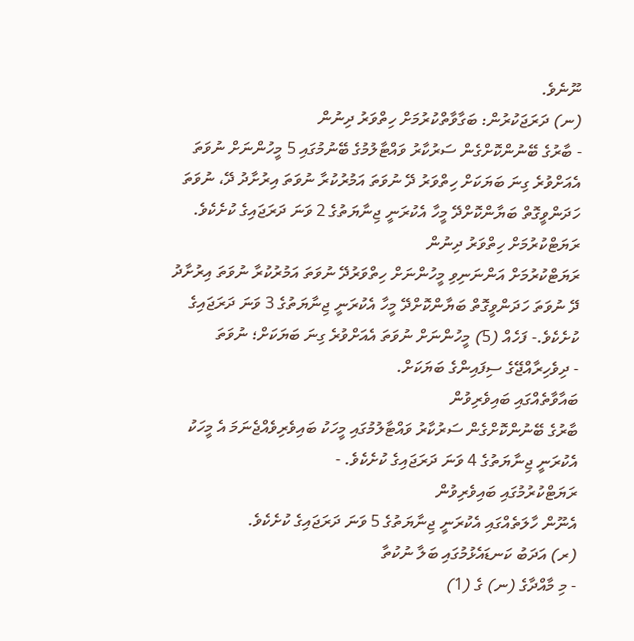ނޫނެވެ.
(ނ) ދަރަޖަކުރުން: ބަގާވާތްކުރުމަށް ހިތްވަރު ދިނުން
- ބާރުގެ ބޭނުންކޮށްގެން ސަރުކާރު ވައްޓާލުމުގެ ބޭނުމުގައި 5 މީހުންނަށް ނުވަތަ އެއަށްވުރެ ގިނަ ބަޔަކަށް ހިތްވަރު ދޭ ނުވަތަ އަމުރުކުރާ ނުވަތަ އިރުށާދު ދޭ، ނުވަތަ ހަދަންވީގޮތް ބަޔާންކޮށްދޭ މީހާ އެކުރަނީ ޖިނާޔަތުގެ 2 ވަނަ ދަރަޖައިގެ ކުށެކެވެ.
ރަޔަޓްކުރުމަށް ހިތްވަރު ދިނުން
ރަޔަޓްކުރުމަށް އަންނަނިވި މީހުންނަށް ހިތްވަރުދޭ ނުވަތަ އަމުރުކުރާ ނުވަތަ އިރުށާދު ދޭ ނުވަތަ ހަދަންވީގޮތް ބަޔާންކޮށްދޭ މީހާ އެކުރަނީ ޖިނާޔަތުގެ 3 ވަނަ ދަރަޖައިގެ ކުށެކެވެ.- ފަހެއް (5) މީހުންނަށް ނުވަތަ އެއަށްވުރެ ގިނަ ބަޔަކަށް؛ ނުވަތަ
- ދިވެހިރާއްޖޭގެ ސިފައިންގެ ބަޔަކަށް.
ބައާވާތެއްގައި ބައިވެރިވުން
ބާރުގެ ބޭނުންކޮށްގެން ސަރުކާރު ވައްޓާލުމުގައި މީހަކު ބައިވެރިވެއްޖެނަމަ އެ މީހަކު އެކުރަނީ ޖިނާޔަތުގެ 4 ވަނަ ދަރަޖައިގެ ކުށެކެވެ. -
ރަޔަޓްކުރުމުގައި ބައިވެރިވުން
އެނޫން ހާލަތެއްގައި އެކުރަނީ ޖިނާޔަތުގެ 5 ވަނަ ދަރަޖައިގެ ކުށެކެވެ.
(ރ) އަދަބު ކަނޑައެޅުމުގައި ބަލާ ނުކުތާ
- މި މާއްދާގެ (ނ) ގެ (1)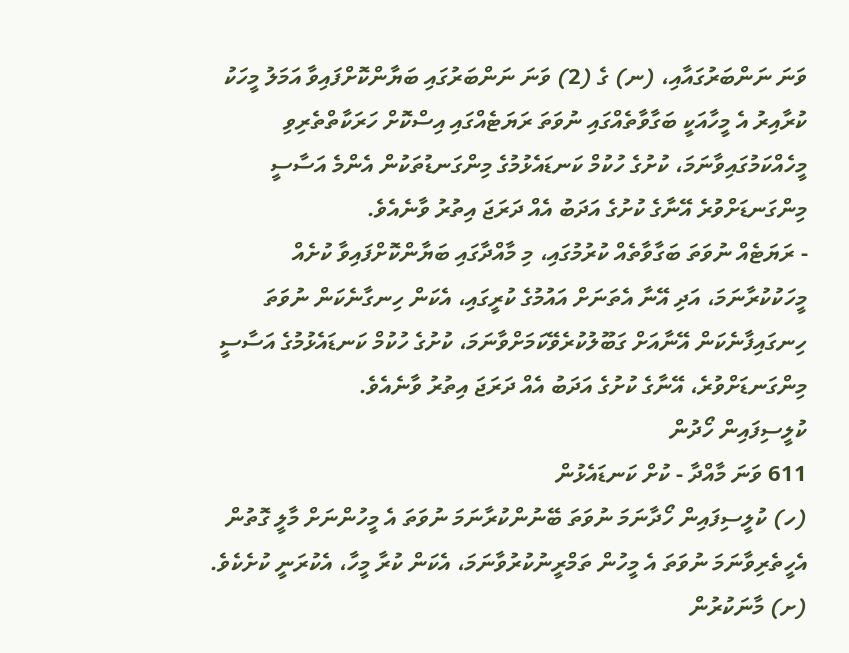ވަނަ ނަންބަރުގައާއި، (ނ) ގެ (2) ވަނަ ނަންބަރުގައި ބަޔާންކޮށްފައިވާ އަމަލު މީހަކު ކުރާއިރު އެ މީހާއަކީ ބަގާވާތެއްގައި ނުވަތަ ރަޔަޓެއްގައި އިސްކޮށް ހަރަކާތްތެރިވި މީހެއްކަމުގައިވާނަމަ، ކުށުގެ ހުކުމް ކަނޑައެޅުމުގެ މިންގަނޑުތަކުން އެންމެ އަސާސީ މިންގަނޑަށްވުރެ އޭނާގެ ކުށުގެ އަދަބު އެއް ދަރަޖަ އިތުރު ވާނެއެވެ.
- ރަޔަޓެއް ނުވަތަ ބަގާވާތެއް ކުރުމުގައި، މި މާއްދާގައި ބަޔާންކޮށްފައިވާ ކުށެއް މީހަކުކުރާނަމަ، އަދި އޭނާ އެތަނަށް އައުމުގެ ކުރީގައި، އެކަން ހިނގާނެކަން ނުވަތަ ހިނގައިފާނެކަން އޭނާއަށް ގަބޫލުކުރެވޭކަމަށްވާނަމަ، ކުށުގެ ހުކުމް ކަނޑައެޅުމުގެ އަސާސީ މިންގަނޑަށްވުރެ، އޭނާގެ ކުށުގެ އަދަބު އެއް ދަރަޖަ އިތުރު ވާނެއެވެ.
ކުލީސިފައިން ހޯދުން
611 ވަނަ މާއްދާ - ކުށް ކަނޑައެޅުން
(ހ) ކުލީސިފައިން ހޯދާނަމަ ނުވަތަ ބޭނުންކުރާނަމަ ނުވަތަ އެ މީހުންނަށް މާލީ ގޮތުން އެހީތެރިވާނަމަ ނުވަތަ އެ މީހުން ތަމްރީނުކުރުވާނަމަ، އެކަން ކުރާ މީހާ، އެކުރަނީ ކުށެކެވެ.
(ށ) މާނަކުރުން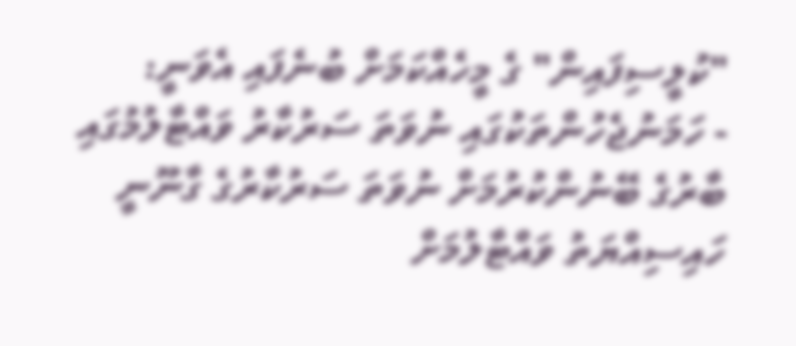"ކުލީސިފައިން" ގެ މީހެއްކަމަށް ބުނެފައި އެވަނީ:
- ހަމަނުޖެހުންތަކުގައި ނުވަތަ ސަރުކާރު ވައްޓާލުމުގައި ބާރުގެ ބޭނުންކުރުމަށް ނުވަތަ ސަރުކާރުގެ ގާނޫނީ ހައިސިއްޔަތު ވައްޓާލުމަށް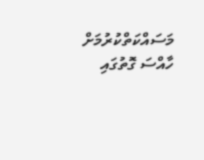މަސައްކަތްކުރުމަށް ހާއްސަ ގޮތުގައި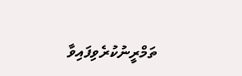ތަމްރީނުކުރެވިފައިވާ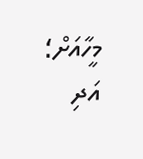މީހާއަށް؛ އަދި